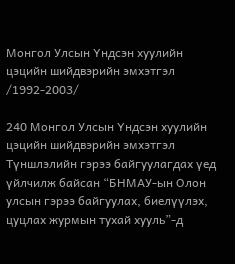Монгол Улсын Үндсэн хуулийн цэцийн шийдвэрийн эмхэтгэл /1992-2003/

240 Монгол Улсын Үндсэн хуулийн цэцийн шийдвэрийн эмхэтгэл Түншлэлийн гэрээ байгуулагдах үед үйлчилж байсан “БНМАУ-ын Олон улсын гэрээ байгуулах, биелүүлэх, цуцлах журмын тухай хууль”-д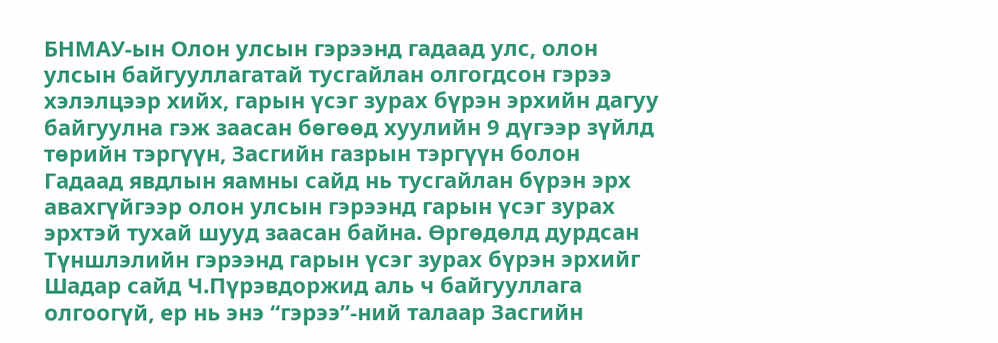БНМАУ-ын Олон улсын гэрээнд гадаад улс, олон улсын байгууллагатай тусгайлан олгогдсон гэрээ хэлэлцээр хийх, гарын үсэг зурах бүрэн эрхийн дагуу байгуулна гэж заасан бөгөөд хуулийн 9 дүгээр зүйлд төрийн тэргүүн, Засгийн газрын тэргүүн болон Гадаад явдлын яамны сайд нь тусгайлан бүрэн эрх авахгүйгээр олон улсын гэрээнд гарын үсэг зурах эрхтэй тухай шууд заасан байна. Өргөдөлд дурдсан Түншлэлийн гэрээнд гарын үсэг зурах бүрэн эрхийг Шадар сайд Ч.Пүрэвдоржид аль ч байгууллага олгоогүй, ер нь энэ “гэрээ”-ний талаар Засгийн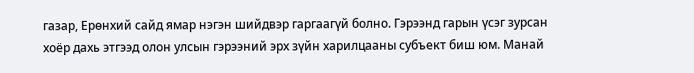газар, Ерөнхий сайд ямар нэгэн шийдвэр гаргаагүй болно. Гэрээнд гарын үсэг зурсан хоёр дахь этгээд олон улсын гэрээний эрх зүйн харилцааны субъект биш юм. Манай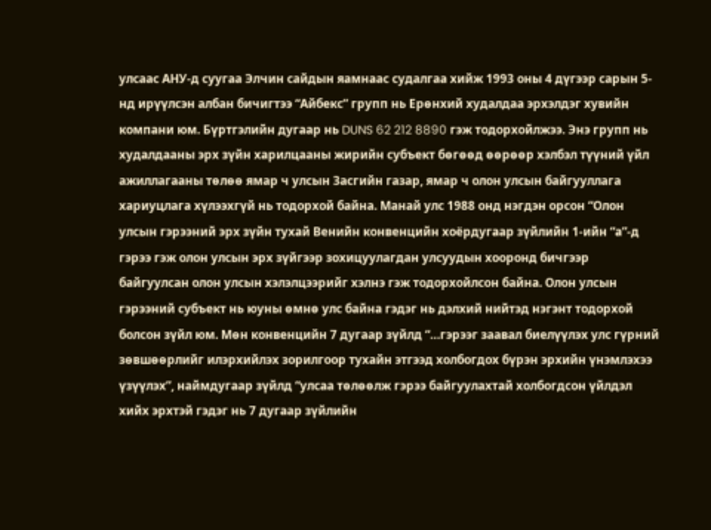улсаас АНУ-д суугаа Элчин сайдын яамнаас судалгаа хийж 1993 оны 4 дүгээр сарын 5-нд ирүүлсэн албан бичигтээ “Айбекс” групп нь Ерөнхий худалдаа эрхэлдэг хувийн компани юм. Бүртгэлийн дугаар нь DUNS 62 212 8890 гэж тодорхойлжээ. Энэ групп нь худалдааны эрх зүйн харилцааны жирийн субъект бөгөөд өөрөөр хэлбэл түүний үйл ажиллагааны төлөө ямар ч улсын Засгийн газар, ямар ч олон улсын байгууллага хариуцлага хүлээхгүй нь тодорхой байна. Манай улс 1988 онд нэгдэн орсон “Олон улсын гэрээний эрх зүйн тухай Венийн конвенцийн хоёрдугаар зүйлийн 1-ийн “а”-д гэрээ гэж олон улсын эрх зүйгээр зохицуулагдан улсуудын хооронд бичгээр байгуулсан олон улсын хэлэлцээрийг хэлнэ гэж тодорхойлсон байна. Олон улсын гэрээний субъект нь юуны өмнө улс байна гэдэг нь дэлхий нийтэд нэгэнт тодорхой болсон зүйл юм. Мөн конвенцийн 7 дугаар зүйлд “…гэрээг заавал биелүүлэх улс гүрний зөвшөөрлийг илэрхийлэх зорилгоор тухайн этгээд холбогдох бүрэн эрхийн үнэмлэхээ үзүүлэх”, наймдугаар зүйлд “улсаа төлөөлж гэрээ байгуулахтай холбогдсон үйлдэл хийх эрхтэй гэдэг нь 7 дугаар зүйлийн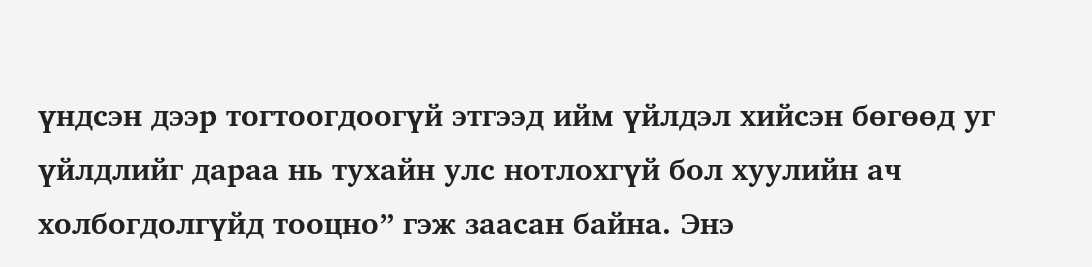үндсэн дээр тогтоогдоогүй этгээд ийм үйлдэл хийсэн бөгөөд уг үйлдлийг дараа нь тухайн улс нотлохгүй бол хуулийн ач холбогдолгүйд тооцно” гэж заасан байна. Энэ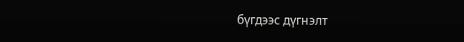бүгдээс дүгнэлт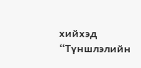хийхэд “Түншлэлийн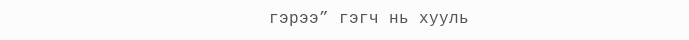гэрээ” гэгч нь хууль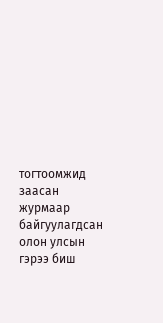тогтоомжид заасан журмаар байгуулагдсан олон улсын гэрээ биш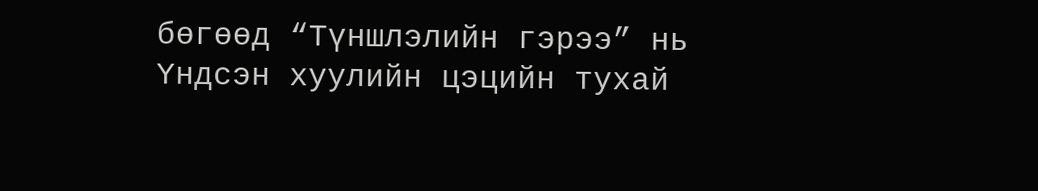бөгөөд “Түншлэлийн гэрээ” нь Үндсэн хуулийн цэцийн тухай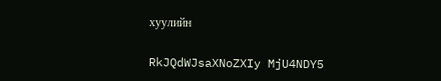хуулийн

RkJQdWJsaXNoZXIy MjU4NDY5